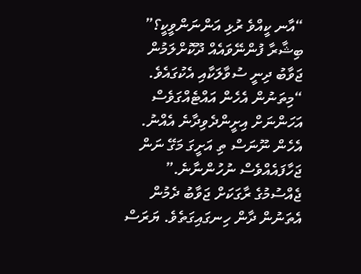“އާނ ކީއްވެ ރުޅި އަންނަންވީކީ؟” ބިޝާރާ ފުންނޭވައެއް ދޫކޮށްލަމުން ޖަވާބު ދިނީ ސުވާލަކާއި އެކުގައެވެ. “މިތަނުން އެހެން އައްޓެއްގަވެސް އަހަންނަށް އިށީންދެވިދާނެ އެއްނު. އެހެން ނޫނަސް ތި އަށީގަ މަގޭ ނަން ޖަހާފައެއްވެސް ނުހުންނާނެ.” ޖެއްސުމުގެ ރާގަކަށް ޖަވާބު ދެމުން އެތަނުން ދާން ހިނގައިގަތެވެ. ޔަރަސް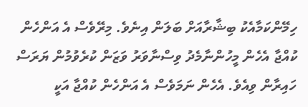ހިމޭންކަމާއެކު ބިޝާރާއަށް ބަލަން އިނެވެ. މިރޭވެސް އެ އަންހެން ކުއްޖާ އެހެން މީހުންނާމެދު ވިސްނާވަރު ވަޒަން ކުރެވުމުން ޔަރަސް ހައިރާން ވިއެވެ. އެހެން ނަމަވެސް އެ އަންހެން ކުއްޖާ އަކީ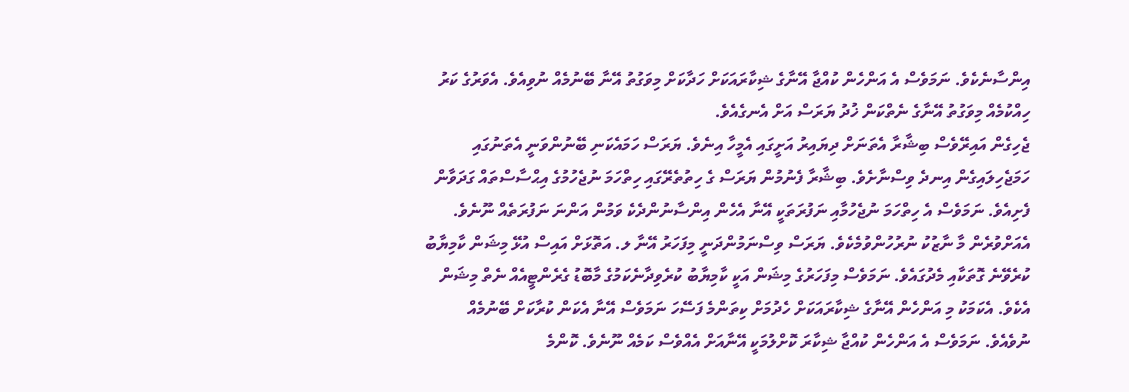އިންސާނެކެވެ. ނަމަވެސް އެ އަންހެން ކުއްޖާ އޭނާގެ ޝިކާރައަކަށް ހަދާކަށް މިވަގުތު އޭނާ ބޭނުމެއް ނުވިއެވެ. އެވަރުގެ ކަރު ހިއްކުމެއް މިވަގުތު އޭނާގެ ނެތްކަން ޚުދު ޔަރަސް އަށް އެނގެއެވެ.
ޖެހިގެން އައިރޭވެސް ބިޝާރާ އެތަނަށް ދިޔައިރު އަށީގައި އެމީހާ އިނެވެ. ޔަރަސް ހަމައެކަނި ބޭނުންވަނީ އެތަނުގައި ހަމަޖެހިލައިގެން އިނދެ ވިސްނާށެވެ. ބިޝާރާ ފެނުމުން ޔަރަސް ގެ ހިތުތެރޭގައި ހިތްހަމަ ނުޖެހުމުގެ އިޙްސާސްތައް ގަދަވާން ފެށިއެވެ. ނަމަވެސް އެ ހިތްހަމަ ނުޖެހުމާއި ނަފުރަތަކީ އޭނާ އެހެން އިންސާނުންދެކެ ވަމުން އަންނަ ނަފުރަތެއް ނޫނެވެ. އެއަށްވުރެން މާ ނާޒުކު ނުރުހުންވުމެކެވެ. ޔަރަސް ވިސްނަމުންދަނީ މިފަހަރު އޭނާ ލ. އަތޮޅަށް އައިސް އުޅޭ މިޝަން ކާމިޔާބު ކުރެވޭނެ ގޮތަކާއި މެދުގައެވެ. ނަމަވެސް މިފަހަރުގެ މިޝަން އަކީ ކާމިޔާބު ކުރެވިދާނެކަމުގެ މާބޮޑު ގެރެންޓީއެއް ނެތް މިޝަން އެކެވެ. އެކަމަކު މި އަންހެން އޭނާގެ ޝިކާރައަކަށް ހެދުމަށް ކިތަންމެ ފަސޭހަ ނަމަވެސް އޭނާ އެކަން ކުރާކަށް ބޭނުމެއް ނުވެއެވެ. ނަމަވެސް އެ އަންހެން ކުއްޖާ ޝިކާރަ ކޮށްލުމަކީ އޭނާއަށް އެއްވެސް ކަމެއް ނޫނެވެ. ކޮންމެ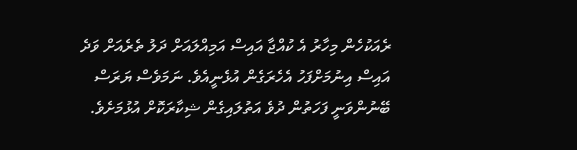ރެއަކުހެން މިހާރު އެ ކުއްޖާ އައިސް އަމިއްލައަށް ދަލު ތެރެއަށް ވަދެ އައިސް އިނުމަށްފަހު އެހެރަގެން އުޅެނީއެވެ. ނަމަވެސް ޔަރަސް ބޭނުންވަނީ ފަހަތުން ދުވެ އަތުލައިގެން ޝިކާރަކޮށް އުޅުމަށެވެ.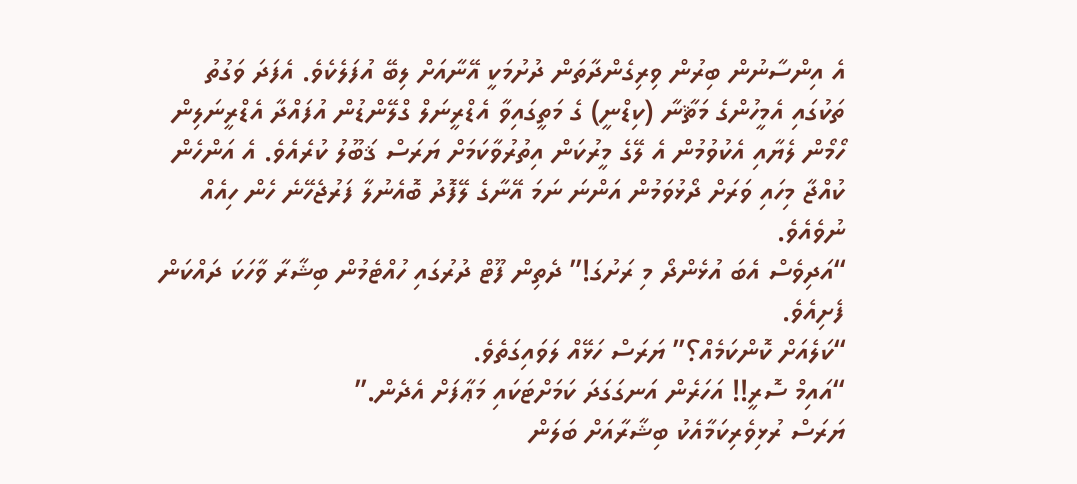އެ އިންސާނުން ބިރުން ވިރިގެންދާތަން ދުށުމަކީ އޭނާއަށް ލިބޭ އުފަލެކެވެ. އެފަދަ ވަގުތު ތަކުގައި އެމީހުންގެ މަޘާނާ (ކިޑްނީ) ގެ މަތީގައިވާ އެޑްރީނަލް ގްލޭންޑުން އުފައްދާ އެޑްރީނަލިން ހޯމޯން ލެޔާއި އެކުވުމުން އެ ލޭގެ މީރުކަން އިތުރުވާކަމަށް ޔަރަސް ޤަބޫލު ކުރެއެވެ. އެ އަންހެން ކުއްޖާ މިހައި ވަރަށް ދޯޅުވަމުން އަންނަ ނަމަ އޭނާގެ ލޭފޮދު ބޮއެނުލާ ފަރުޖެހޭނެ ހެން ހިއެއް ނުވެއެވެ.
“އަދިވެސް އެބަ އުޅެންދޯ މި ރަށުގަ!” ދެތިން ފޫޓް ދުރުގައި ހުއްޓެމުން ބިޝާރާ ވާހަކަ ދައްކަން ފެށިއެވެ.
“ކަލެއަށް ކޮންކަމެއް؟” ޔަރަސް ހަޅޭއް ލަވައިގަތެވެ.
“އައިމް ސޮރީ!! އަހަރެން އަނގަގަދަ ކަމަށްޓަކައި މަޢާފަށް އެދެން.”
ޔަރަސް ރުޅިވެރިކަމާއެކު ބިޝާރާއަށް ބަލަން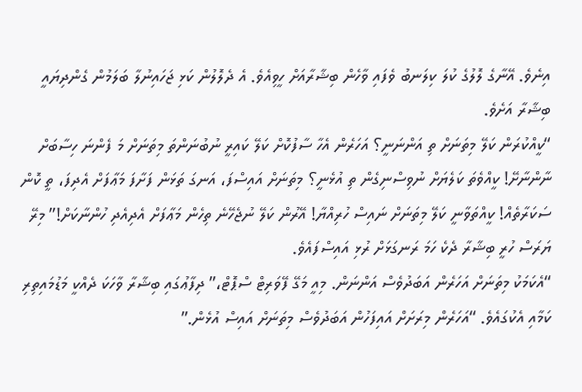އިނެވެ. އޭނާގެ ލޮލުގެ ކުލަ ކިލަނބު ވެފައި ވާހެން ބިޝާރާއަށް ހީވިއެވެ. އެ ދެލޮލުން ކަޅި ޖަހައިނުލާ ބަލަމުން ގެންދިޔައީ ބިޝާރާ އަށެވެ.
“ކީއްކުރަން ކަލޭ މިތަނަށް ތި އަންނަނީ؟ އަހަރެން އެހާ ސާފުކޮށް ކަލޭ ކައިރީ ނުބުނަންތަ މިތަނަށް މަ ފެންނަ ހިސާބަށް ނާންނާށޭ! ކީއްވެތަ ކަލެޔަށް ނުވިސްނިގެން ތި އުޅެނީ؟ މިތަނަށް އައިސްފަ، އަނގަ ތަޅަން ފަށާފަ މަޢާފަށް އެދިފަ، ތީ ކޮން ސަކަރާތެއް! ކީއްތަވާނީ ކަލޭ މިތަނަށް ނައިސް ހުރިއްޔާ! އޭރުން ކަލޭ ނުޖެހޭނެ ތިހެން މަޢާފަށް އެދިއެދި ހުންނާކަށް!” މިރޭ ޔަރަސް ހުރީ ބިޝާރާ ދެކެ ހަމަ ރަނގަޅަށް ރުޅި އައިސްފައެވެ.
“އެކަމަކު މިތަނަށް އަހަރެން އަބަދުވެސް އަންނަން. މިއީ މަގޭ ފޭވަރިޓް ސްޕޮޓް،” ދިފާޢުގައި ބިޝާރާ ވާހަކަ ދެއްކީ މަޑުމައިތިރި ކަމާއި އެކުގައެވެ. “އަހަރެން މިރަށަށް އައިފަހުން އަބަދުވެސް މިތަނަށް އައިސް އުޅެން.”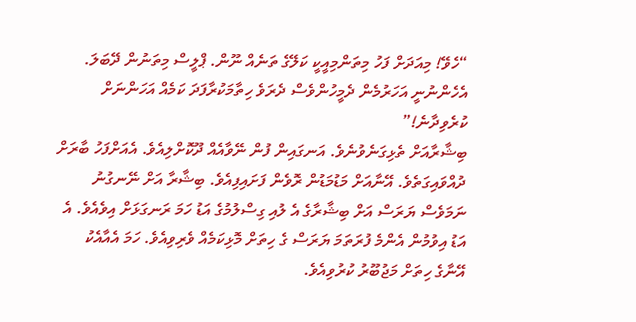“ހެވޭ! މިއަދަށް ފަހު މިތަންމިއީކީ ކަލޭގެ ތަނެއް ނޫން. ޕްލީސް މިތަނުން ދޭބަލަ. އެހެންނުނީ އަހަރުމެން ދެމީހުންވެސް ދެރަވެ ހިތާމަކުރާފަދަ ކަމެއް އަހަންނަށް ކުރެވިދާނެ!”
ބިޝާރާއަށް ތެޅިގަނެވުނެވެ. އަނގައިން ފުން ނޭވާއެއް ދޫކޮށްލިއެވެ. އެއަށްފަހު ބާރަށް ދުއްވައިގަތެވެ. އޭނާއަށް މަޑުމަޑުން ރޮވެން ފަށައިފިއެވެ. ބިޝާރާ އަށް ނޭނގުނު ނަމަވެސް ޔަރަސް އަށް ބިޝާރާގެ އެ ލުއި ގިސްލުމުގެ އަޑު ހަމަ ރަނގަޅަށް އިވެއެވެ. އެ އަޑު އިވުމުން އެންމެ ފުރަތަމަ ޔަރަސް ގެ ހިތަށް މޮޅިކަމެއް ވެރިވިއެވެ. ހަމަ އެއާއެކު އޭނާގެ ހިތަށް މަޖުބޫރު ކުރުވިއެވެ.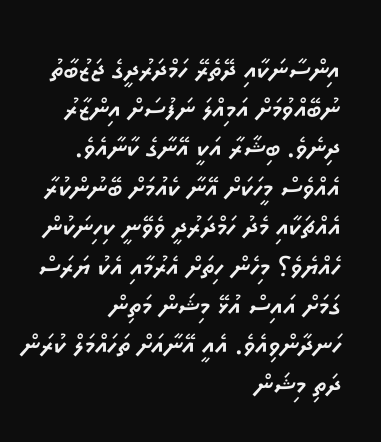އިންސާނަކާއި ދޭތެރޭ ހަމްދަރުދީގެ ޖަޒުބާތު ނުބޭއްވުމަށް އަމިއްލަ ނަފުސަށް އިންޒާރު ދިނެވެ. ބިޝާރާ އަކީ އޭނާގެ ކާނާއެވެ. އެއްވެސް މީހަކަށް އޭނާ ކެއުމަށް ބޭނުންކުރާ އެއްޗަކާއި މެދު ހަމްދަރުދީ ވެވޭނީ ކިހިނަކުން ހެއްޔެވެ؟ މިހެން ހިތަށް އެރުމާއި އެކު ޔަރަސް ގަމަށް އައިސް އުޅޭ މިޝަން މަތިން ހަނދާންވިއެވެ. އެއީ އޭނާއަށް ތަހައްމަލް ކުރަން ދަތި މިޝަން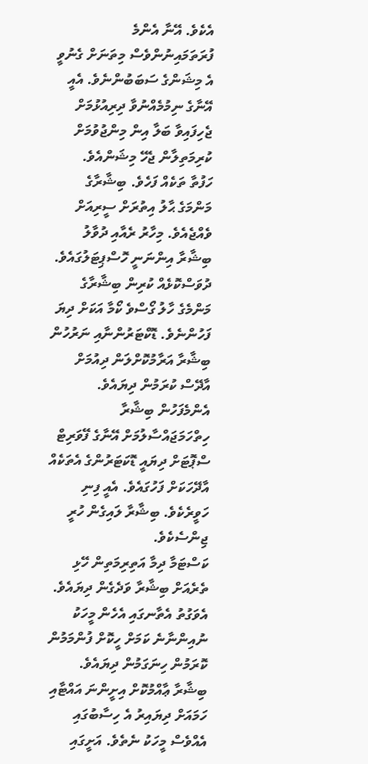އެކެވެ. އޭނާ އެންމެ ފުރަތަމައިނުންވެސް މިތަނަށް ގެނުވީ އެ މިޝަންގެ ސަބަބުންނެވެ. އެއީ އޭނާގެ ނިމުމެއްނުވާ ދިރިއުޅުމަށް ޖެހިފައިވާ ބަލާ އިން މިންޖުވުމަށް ކުރިމަތިލާން ޖެހޭ މިޝަންއެވެ.
ހަފުތާ ތަކެއް ފަހެވެ. ބިޝާރާގެ މަންމަގެ ޙާލު އިތުރަށް ސީރިއަށް ވެއްޖެއެވެ. މިހާރު ރެއާއި ދުވާލު ބިޝާރާ އިންނަނީ ހޮސްޕިޓަލުގައެވެ. ދުވަސްކޮޅެއް ކުރިން ބިޝާރާގެ މަންމެގެ ހާލު ގޯސްވެ ކޯމާ އަކަށް ދިޔަ ފަހުންނެވެ. ޑޮކްޓަރުންނާއި ނަރުހުން ބިޝާރާ އަރާމުކޮށްލަން ދިއުމަށް އާދޭސް ކުރަމުން ދިޔައެވެ. އެންމެފަހުން ބިޝާރާ ހިތްހަމަޖައްސާލުމަށް އޭނާގެ ފޭވަރިޓް ސްޕޮޓަށް ދިޔައީ ޑޮކަޓަރުންގެ އެތަކެއް އާދޭހަކަށް ފަހުގައެވެ. އެއީ ފިނި ހަވީރެކެވެ. ބިޝާރާ ލައިގެން ހުރީ ޖިންސެކެވެ.
ކަސްޓަމާ ދިމާ އަތިރިމަތިން ހޭޅި ތެރެއަށް ބިޝާރާ ވަދެގެން ދިޔައެވެ. އެވަގުތު އެތާނގައި އެހެން މީހަކު ނުއިންނާނެ ކަމަށް ހީކޮށް ފުންމަމުން ކޮރަމުން ހިނަގަމުން ދިޔައެވެ. ބިޝާރާ ޢާއްމުކޮށް އިށީންނަ އައްޓާއި ހަމައަށް ދިޔައިރު އެ ހިސާބުގައި އެއްވެސް މީހަކު ނެތެވެ. އަށީގައި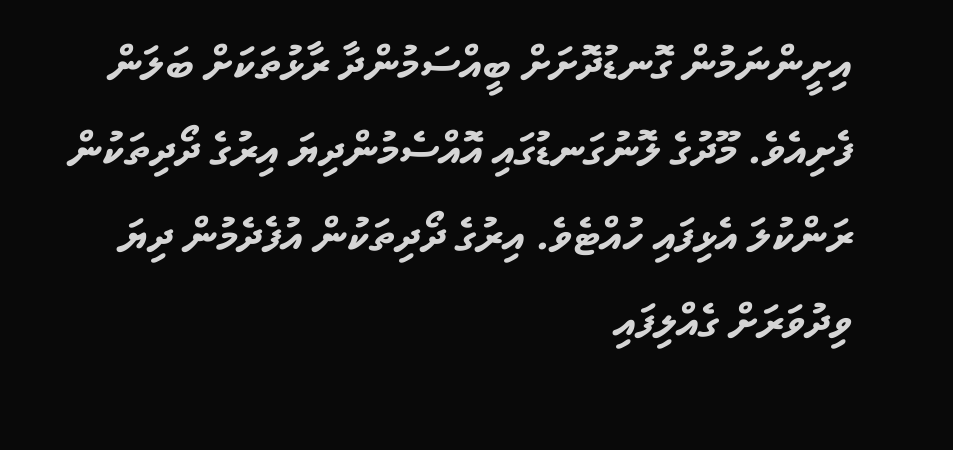އިށީންނަމުން ގޮނޑުދޮށަށް ބީއްސަމުންދާ ރާޅުތަކަށް ބަލަން ފެށިއެވެ. މޫދުގެ ލޮނުގަނޑުގައި އޮއްސެމުންދިޔަ އިރުގެ ދޯދިތަކުން ރަންކުލަ އެޅިފައި ހުއްޓެވެ. އިރުގެ ދޯދިތަކުން އުފެދެމުން ދިޔަ ވިދުވަރަށް ގެއްލިފައި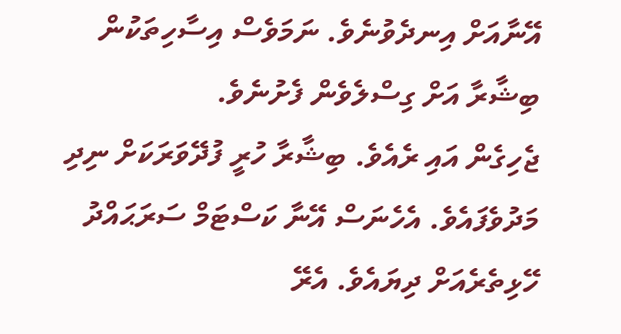އޭނާއަށް އިނދެވުނެވެ. ނަމަވެސް އިސާހިތަކުން ބިޝާރާ އަށް ގިސްލެވެން ފެށުނެވެ.
ޖެހިގެން އައި ރެއެވެ. ބިޝާރާ ހުރީ ފުދޭވަރަކަށް ނިދި މަދުވެފައެވެ. އެހެނަސް އޭނާ ކަސްޓަމް ސަރަޙައްދު ހޭޅިތެރެއަށް ދިޔައެވެ. އެރޭ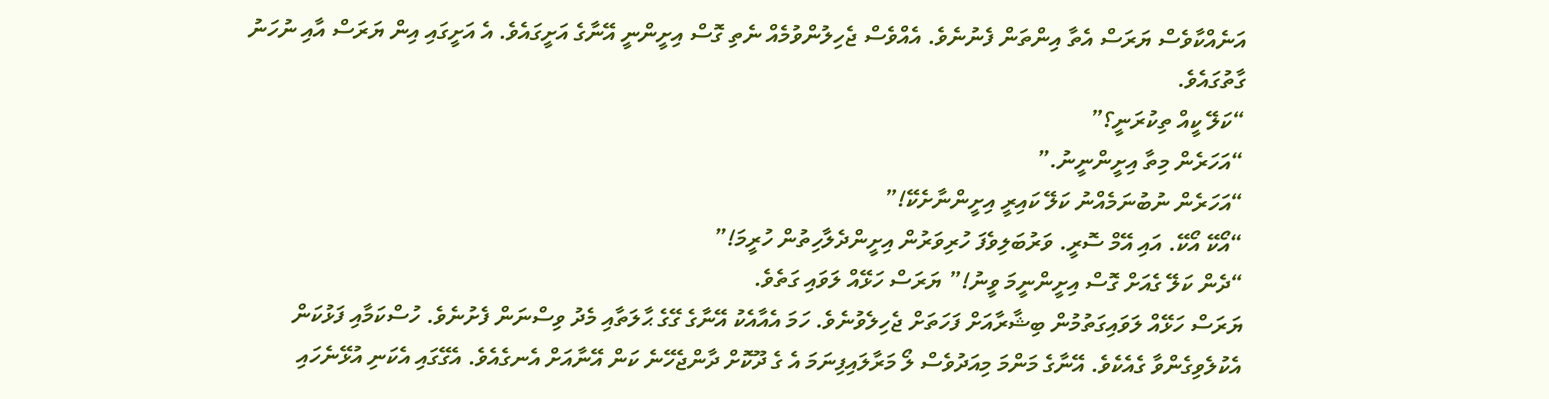އަނެއްކާވެސް ޔަރަސް އެތާ އިންތަން ފެނުނެވެ. އެއްވެސް ޖެހިލުންވުމެއް ނެތި ގޮސް އިށީންނީ އޭނާގެ އަށީގައެވެ. އެ އަށީގައި އިން ޔަރަސް އާއި ނުހަނު ގާތުގައެވެ.
“ކަލޭ ކީއް ތިކުރަނީ؟”
“އަހަރެން މިތާ އިށީންނީނު.”
“އަހަރެން ނުބުނަމެއްނު ކަލޭ ކައިރީ އިށީންނާށެކޭ!”
“އޯކޭ އޯކޭ. އައި އޭމް ސޮރީ. ވަރުބަލިވެފަ ހުރިވަރުން އިށީންދެލާހިތުން ހުރީމަ!”
“ދެން ކަލޭ ގެއަށް ގޮސް އިށީންނީމަ ވީނު!” ޔަރަސް ހަޅޭއް ލަވައި ގަތެވެ.
ޔަރަސް ހަޅޭއް ލަވައިގަތުމުން ބިޝާރާއަށް ފަހަތަށް ޖެހިލެވުނެވެ. ހަމަ އެއާއެކު އޭނާގެ ގޭގެ ޙާލަތާއި މެދު ވިސްނަން ފެށުނެވެ. ހުސްކަމާއި ފަޅުކަން އެކުލެވިގެންވާ ގެއެކެވެ. އޭނާގެ މަންމަ މިއަދުވެސް ލޯ މަރާލައިފިނަމަ އެ ގެ ދޫކޮށް ދާންޖެހޭނެ ކަން އޭނާއަށް އެނގެއެވެ. އެގޭގައި އެކަނި އުޅޭނެހައި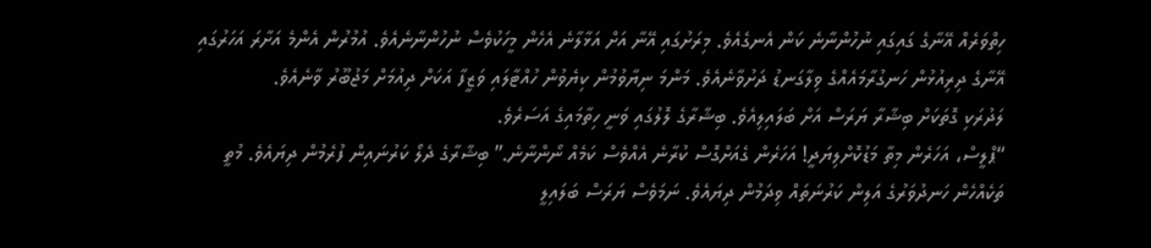ހިތްވަރެއް އޭނާގެ ގައިގައި ނުހުންނާނެ ކަން އެނގެއެވެ. މިރަށުގައި އޭނާ އަށް އަޅާލާނެ އެހެން މީހަކުވެސް ނުހުންނާނެއެވެ. އުމުރުން އެންމެ އަށާރަ އަހަރުގައި އޭނާގެ ދިރިއުޅުން ހަނގުރާމައެއްގެ ވިލާގަނޑު ދަށުވާނެއެވެ. މަންމަ ނިޔާވުމުން ކިޔެވުން ހުއްޓާލައި ވަޒީފާ އަކަށް ދިއުމަށް މަޖުބޫރު ވާނެއެވެ.
ލަދުރަކި ގޮތަކަށް ބިޝާރާ ޔަރަސް އަށް ބަލައިލިއެވެ. ބިޝާރާގެ ލޮލުގައި ވަނީ ހިތާމައިގެ އަސަރެވެ.
“ޕްލީސް، އަހަރެން މިތާ މަޑުކޮށްލިޔަދީ! އަހަރެން ގެއަށްގޮސް ކުރާނެ އެއްވެސް ކަމެއް ނޯންނާނެ.” ބިޝާރާގެ ދެލޯ ކަރުނައިން ފުރެމުން ދިޔައެވެ. މުތީ ތަކެއްހެން ހަނދުވަރުގެ އަލިން ކަރުނަތައް ވިދަމުން ދިޔައެވެ. ނަމަވެސް ޔަރަސް ބަލައިލީ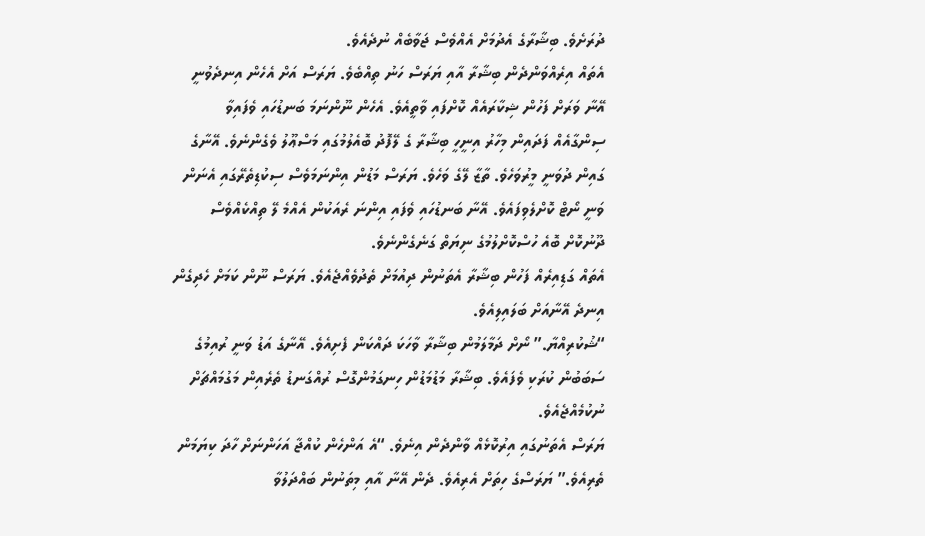ދުރަށެވެ. ބިޝާރާގެ އެދުމަށް އެއްވެސް ޖަވާބެއް ނުދެއެވެ.
އެތައް އިރެއްވަންދެން ބިޝާރާ އާއި ޔަރަސް ހަނު ތިއްބެވެ. ޔަރަސް އަށް އެހެން އިނދެވުނީ އޭނާ ވަރަށް ފަހުން ޝިކާރައެއް ކޮށްފައި ވާތީއެވެ. އެހެން ނޫންނަމަ ބަނޑުހައި ވެފައިވާ ސިންގާއެއް ފަދައިން މިހާރު އިނީހީ ބިޝާރާ ގެ ލޭފޮދު ބޮއެލުމުގައި މަސްޢޫލު ވެގެންނެވެ. އޭނާގެ ގައިން ދުވަނީ މީރުވަހެވެ. ތާޒާ ލޭގެ ވަހެވެ. ޔަރަސް މަޑުން އިންނަމަވެސް ސިކުޑިތެރޭގައި އެނަން ވަނީ ނޯޓް ކޮށްލެވިފައެވެ. އޭނާ ބަނޑުހައި ވެފައި އިންނަ ރެއަކުން އެއްމެ ލޭ ތިއްކެއްވެސް ދޫނުކޮށް ބޮއެ ހުސްކޮށްލުމުގެ ނިޔަތް ގަނެގެންނެވެ.
އެތައް ގަޑިއިރެއް ފަހުން ބިޝާރާ އެތަނުން ދިއުމަށް ތެދުވެއްޖެއެވެ. ޔަރަސް ނޫން ކަމަށް ހެދިގެން އިނދެ އޭނާއަށް ބަލައިލިއެވެ.
“ޝުކުރިއްޔާ.” ނޯށް ދަމާލަމުން ބިޝާރާ ވާހަކަ ދައްކަން ފެށިއެވެ. އޭނާގެ އަޑު ވަނީ ރުއިމުގެ ސަބަބުން ކުރަކި ވެފައެވެ. ބިޝާރާ މަޑުމަޑުން ހިނގަމުންގޮސް ރުއްގަނޑު ތެރެއިން މަގުމައްޗަށް ނުކުމެއްޖެއެވެ.
ޔަރަސް އެތަނުގައި އިރުކޮޅެއް ވާންދެން އިނެވެ. “އެ އަންހެން ކުއްޖާ އަހަންނަށް ހާދަ ކިޔަމަން ތެރިއެވެ.” ޔަރަސްގެ ހިތަށް އެރިއެވެ. ދެން އޭނާ އާއި މިތަނުން ބައްދަލުވާ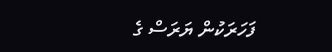ފަހަރަކުން ޔަރަސް ގެ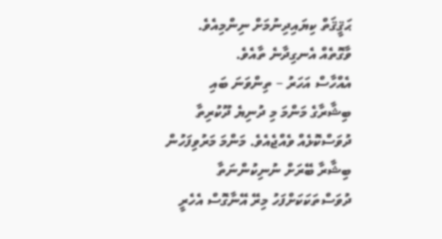ޙަޤީޤަތް ކިޔައިދިނުމަށް ނިންމިއެވެ. ވާގޮތެއް އެނގިދާނެ ތާއެވެ.
އެއްހާސް އަހަރު – ތިންވަނަ ބައި
ބިޝާރާގެ މަންމަ މި ދުނިޔެ ދޫކުރިތާ ދުވަސްކޮޅެއް ވެއްޖެއެވެ. މަންމަ މަރުވިފަހުން ބިޝާރާ ބޭރަށް ނުނިކުންނަތާ ދުވަސްތަކަކަށްފަހު މިރޭ އޭނާގޮސް އެހެރީ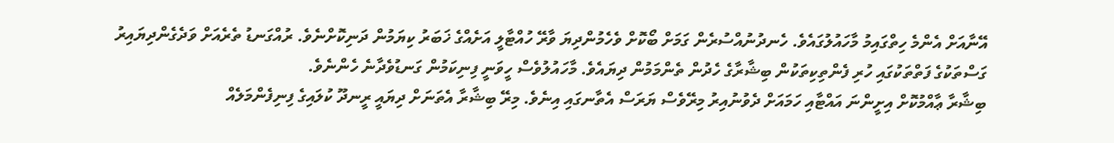އޭނާއަށް އެންމެ ހިތްގައިމު މާހައުލުގައެވެ. ހެނދުނުއްސުރެން ގަމަށް ބޯކޮށް ވެހެމުންދިޔަ ވާރޭ ހުއްޓާލީ އަށެއްގެ ޚަބަރު ކިޔަމުން ދަނިކޮށްނެވެ. ރުއްގަނޑު ތެރެއަށް ވަދެގެންދިޔައިރު ގަސްތަކުގެ ފަތްތަކުގައި ހުރި ފެންތިކިތަކުން ބިޝާރާގެ ހެދުން ތެންމަމުން ދިޔައެވެ. މާހައުލުވެސް ހީވަނީ ފިނިކަމުން ގަނޑުވެދާނެ ހެންނެވެ.
ބިޝާރާ ޢާއްމުކޮށް އިށީންނަ އައްޓާއި ހަމައަށް ދެވުނުއިރު މިރޭވެސް ޔަރަސް އެތާނގައި އިނެވެ. މިރޭ ބިޝާރާ އެތަނަށް ދިޔައީ ރީނދޫ ކުލައިގެ ފިނިފެންމަލެއް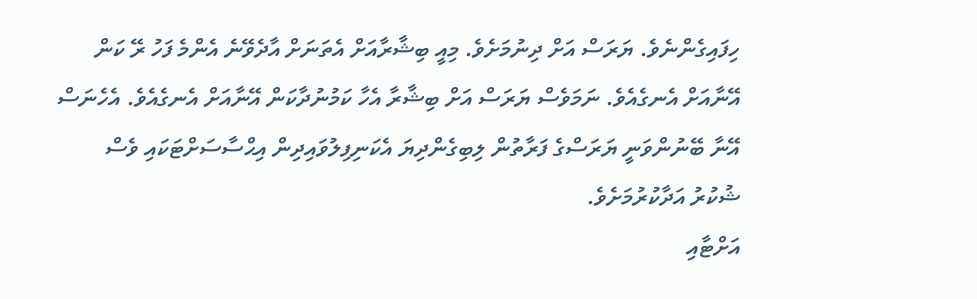ހިފައިގެންނެވެ. ޔަރަސް އަށް ދިނުމަށެވެ. މިއީ ބިޝާރާއަށް އެތަނަށް އާދެވޭނެ އެންމެ ފަހު ރޭ ކަން އޭނާއަށް އެނގެއެވެ. ނަމަވެސް ޔަރަސް އަށް ބިޝާރާ އެހާ ކަމުނުދާކަން އޭނާއަށް އެނގެއެވެ. އެހެނަސް އޭނާ ބޭނުންވަނީ ޔަރަސްގެ ފަރާތުން ލިބިގެންދިޔަ އެކަނިފިލުވައިދިން އިޙްސާސަށްޓަކައި ވެސް ޝުކުރު އަދާކުރުމަށެވެ.
އަށްޓާއި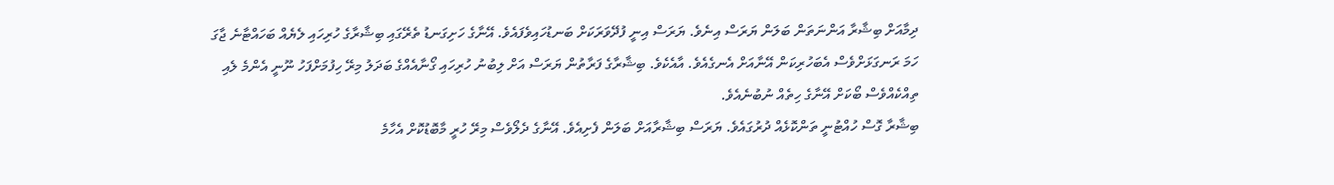ދިމާއަށް ބިޝާރާ އަންނަތަން ބަލަން ޔަރަސް އިނެވެ. ޔަރަސް އިނީ ފުދޭވަރަކަށް ބަނޑުހައިވެފައެވެ. އޭނާގެ ހަށިގަނޑު ތެރޭގައި ބިޝާރާގެ ހުރިހައި ލެޔެއް ބަހައްޓާނެ ޖާގަ ހަމަ ރަނގަޅަށްވެސް އެބަހުރިކަން އޭނާއަށް އެނގެއެވެ. އާއެކެވެ. ބިޝާރާގެ ފަރާތުން ޔަރަސް އަށް ލިބުނު ހުރިހައި ގޯނާއެއްގެ ބަދަލު މިރޭ ހިފުމަށްފަހު ނޫނީ އެންމެ ލެއި ތިއްކެއްވެސް ބޯކަށް އޭނާގެ ހިތެއް ނުބުނެއެވެ.
ބިޝާރާ ގޮސް ހުއްޓުނީ ތަންކޮޅެއް ދުރުގައެވެ. ޔަރަސް ބިޝާރާއަށް ބަލަން ފެށިއެވެ. އޭނާގެ ދެލޯވެސް މިރޭ ހުރީ މާބޮޑުކޮށް އެހާމެ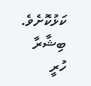ކަޅުކޮށެވެ. ބިޝާރާ ހުރީ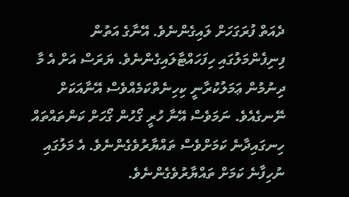ދެއަތް ފުރަގަހަށް ލައިގެންނެވެ. އޭނާގެ އަތުން ފިނިފެންމަލުގައި ހިފަހައްޓާލައިގެންނެވެ. ޔަރަސް އަށް އެ މާ ދިނުމުން ޢަމަލުކުރާނީ ކިހިނެތްކަމެއްވެސް އޭނާއަކަށް ނޭނގެއެވެ. ނަމަވެސް އޭނާ ހުރީ ގޯހުން ގޯހަށް ކަންތައްތައް ހިނގައިދާނެ ކަމަށްވެސް ތައްޔާރުވެގެންނެވެ. އެ މަލުގައި ނުހިފާނެ ކަމަށް ތައްޔާރުވެގެންނެވެ.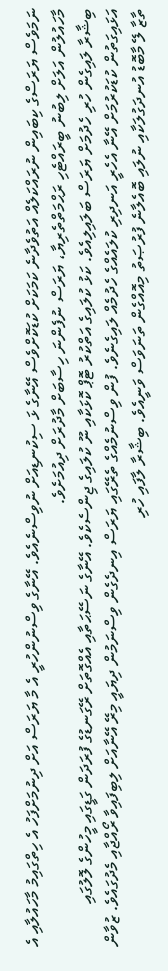ނަމަވެސް ޔަރަސްގެ ކިބައިން ނުރައްކަލެއް އަތުވެދާނެ ކަމަކަށް ކުޑަކޮށްވެސް އޭނާގެ ޅަ ސިކުނޑިއަށް ނުވިސްނެއެވެ. އޭނާގެ ވިސްނުންހުރީ އެ މާ ޔަރަސް އަށް ދިނުމަށްފަހު އެ ހިތްގައިމު މާހައުލާއި އެ މާހައުލުން އަލަށް ލިބުނު ބީރައްޓެހި ރަޙްމަތްތެރިޔާ، ޔަރަސް ނުފެންނަ ހިސާބަށް މާދުރަށް ދިއުމަށެވެ.
ބިޝާރާ ލައިގެން ހުރި ހެދުމަށް ޔަރަސް ބަލައިލިއެވެ. ކަޅު ކުލައިގެ އަތްކުރު ޓޮޕް ކޮޅަކާއި ނޫ ކުލައިގެ ޖިންސެކެވެ. އޭނާގެ ނަސޭޙަތާއި އެއްގޮތަށް ރޭގަނޑުގެ ފުރަދަން ގަޑީގައި މީހުންގެ ލޮލުގައި އަޅައިގަތުން ކުޑަކުރުމަށް އޭނާ އެހެރީ އަނދިރި ކުލައެއްގެ ހެދުމެއް ލައިގެނެވެ. ފުން ވިސްނުމެއްގެ ތެރޭގައި ޔަރަސް އިނދެގެން ވިސްނަމުން ދިޔައީ މިރޭ އޭނާއަށް ލިބިފައިވާ ރޯއްޖާއި މެދުގައެވެ. ޒުވާން ތާޒާ ލޭ މާބޮޑު އުނދަގުލަކާއި ނުލައި ބޮއެލާނެ ފުރުޞަތު މިއޮއްގެން ތަނަވަސް ވަނީއެވެ. ބިޝާރާ ލާފައި ހުރި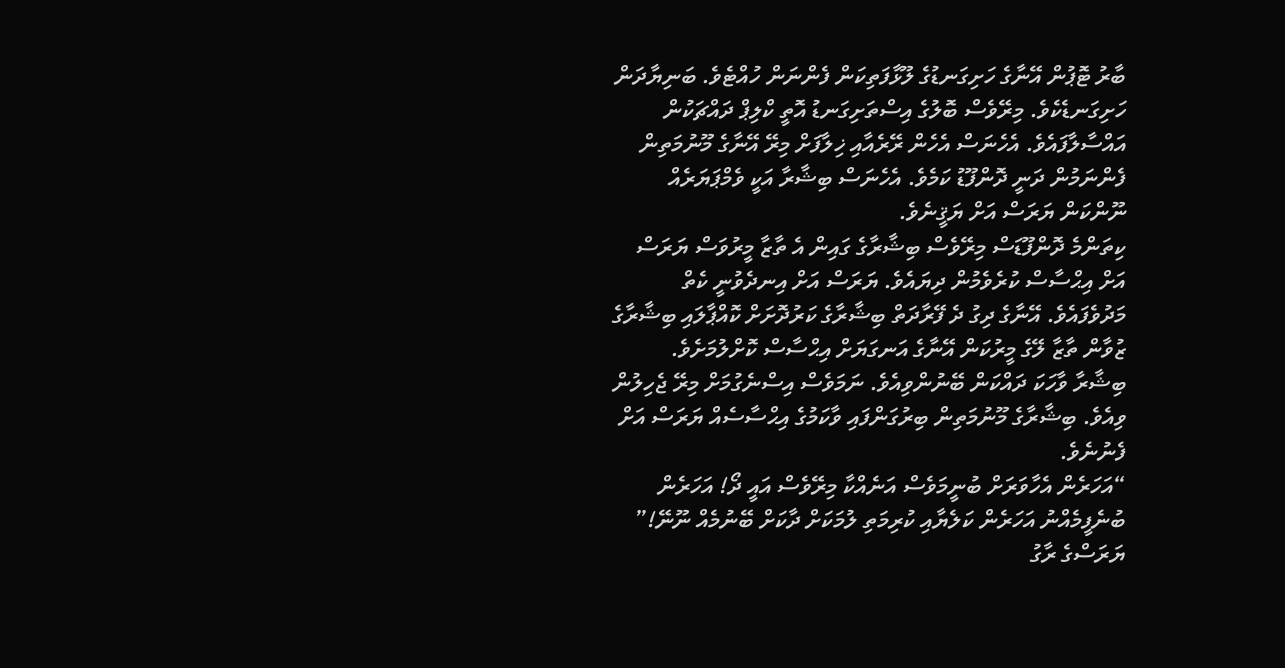ބާރު ޓޮޕުން އޭނާގެ ހަށިގަނޑުގެ ލޫޅާފަތިކަން ފެންނަން ހުއްޓެވެ. ބަނިޔާދަން ހަށިގަނޑެކެވެ. މިރޭވެސް ބޮލުގެ އިސްތަށިގަނޑު އޮތީ ކްލިޕް ދައްޗަކުން އައްސާލާފައެވެ. އެހެނަސް އެހެން ރޭރެއާއި ޚިލާފަށް މިރޭ އޭނާގެ މޫނުމަތިން ފެންނަމުން ދަނީ ދޮންފޫޑު ކަމެވެ. އެހެނަސް ބިޝާރާ އަކީ ވެމްޕަޔަރެއް ނޫންކަން ޔަރަސް އަށް ޔަޤީނެވެ.
ކިތަންމެ ދޮންފޫޑަސް މިރޭވެސް ބިޝާރާގެ ގައިން އެ ތާޒާ މީރުވަސް ޔަރަސް އަށް އިޙްސާސް ކުރެވެމުން ދިޔައެވެ. ޔަރަސް އަށް އިނދެވުނީ ކެތް މަދުވެފައެވެ. އޭނާގެ ދިގު ދެ ފޭރާދަތް ބިޝާރާގެ ކަރުދޮށަށް ކޮއްޕާލައި ބިޝާރާގެ ޒުވާން ތާޒާ ލޭގެ މީރުކަން އޭނާގެ އަނގަޔަށް އިޙްސާސް ކޮށްލުމަށެވެ.
ބިޝާރާ ވާހަކަ ދައްކަން ބޭނުންވިއެވެ. ނަމަވެސް އިސްނެގުމަށް މިރޭ ޖެހިލުން ވިއެވެ. ބިޝާރާގެ މޫނުމަތިން ބިރުގަންފައި ވާކަމުގެ އިޙްސާސެއް ޔަރަސް އަށް ފެނުނެވެ.
“އަހަރެން އެހާވަރަށް ބުނީމަވެސް އަނެއްކާ މިރޭވެސް އައީ ދޯ! އަހަރެން ބުނެފީމެއްނު އަހަރެން ކަލެޔާއި ކުރިމަތި ލުމަކަށް ދާކަށް ބޭނުމެއް ނޫނޭ!” ޔަރަސްގެ ރާގު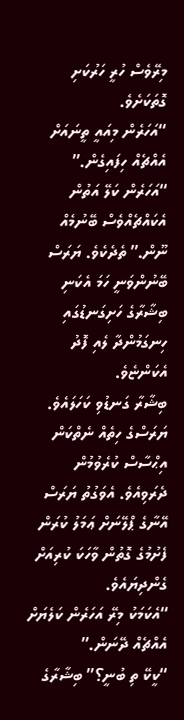މިރޭވެސް ހުރީ ހަރުކަށި ގޮތަކަށެވެ.
“އަހަރެން މިއައީ ތީނައަށް އެއްޗެއް ހިފައިގެން.”
“އަހަރެން ކަލޭ އަތުން އެކައްޗެއްވެސް ބޭނުމެއް ނޫން.” ތެދެކެވެ. ޔަރަސް ބޭނުންވަނީ ހަމަ އެކަނި ބިޝާރާގެ ހަށިގަނޑުގައި ހިނގަމުންދާ ލެއި ފޮދު އެކަންޏެވެ.
ބިޝާރާ ގަނޑުވި ކަހަލައެވެ. ޔަރަސްގެ ހިތެއް ނެތްކަން އިޙްސާސް ކުރެވުމުން ދެރަވިއެވެ. އެވަގުތު ޔަރަސް އޭނާގެ ޕްލޭނަށް ޢަމަލު ކުރަން ފެށުމުގެ ގޮތުން ވާހަކަ ކުރިއަށް ގެންދިޔައެވެ.
“އެކަމަކު މިރޭ އަހަރެން ކަލެޔަށް އެއްޗެއް ދޭނަން.”
“ކީކޭ ތި ބުނީ؟” ބިޝާރާގެ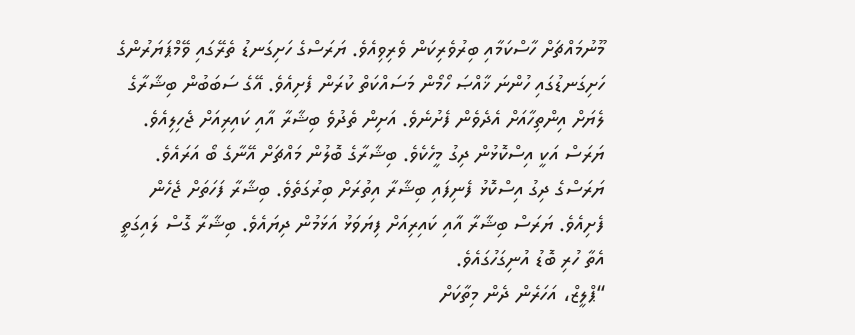މޫނުމައްޗަށް ހާސްކަމާއި ބިރުވެރިކަން ވެރިވިއެވެ. ޔަރަސްގެ ހަށިގަނޑު ތެރޭގައި ވޭމްޕަޔަރުންގެ ހަށިގަނޑުގައި ހުންނަ ޚާއްޞަ ހޯމޯން މަސައްކަތް ކުރަން ފެށިއެވެ. އޭގެ ސަބަބުން ބިޝާރާގެ ލެޔަށް އިންތިހާއަށް އެދެވެން ފެށުނެވެ. އަށިން ތެދުވެ ބިޝާރާ އާއި ކައިރިއަށް ޖެހިލިއެވެ.  ޔަރަސް އަކީ އިސްކޮޅުން ދިގު މީހެކެވެ. ބިޝާރާގެ ބޮލުން މައްޗަށް އޭނާގެ ބޯ އަރައެވެ. ޔަރަސްގެ ދިގު އިސްކޮޅު ފެނިފައި ބިޝާރާ އިތުރަށް ބިރުގަތެވެ. ބިޝާރާ ފަހަތަށް ޖެހެން ފެށިއެވެ. ޔަރަސް ބިޝާރާ އާއި ކައިރިއަށް ފިޔަވަޅު އަޅަމުން ދިޔައެވެ. ބިޝާރާ ގޮސް ލައިގަތީ އެތާ ހުރި ބޮޑު އުނިގަހުގައެވެ.
“ޕްލީޒް، އަހަރެން ދެން މިތާކަށް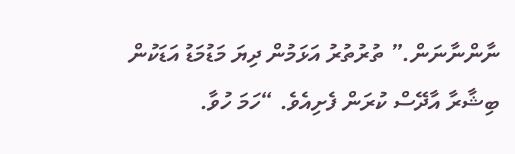ނާންނާނަން.” ތުރުތުރު އަޅަމުން ދިޔަ މަޑުމަޑު އަޑަކުން ބިޝާރާ އާދޭސް ކުރަން ފެށިއެވެ. “ހަމަ ހުވާ.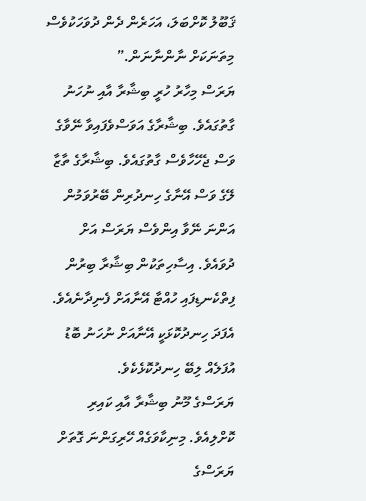ޤަބޫލު ކޮށްބަލަ، އަހަރެން ދެން ދުވަހަކުވެސް މިތަނަކަށް ނާންނާނަން.”
ޔަރަސް މިހާރު ހުރީ ބިޝާރާ އާއި ނުހަނު ގާތުގައެވެ. ބިޝާރާގެ އަވަސްވެފައިވާ ނޭވާގެ ވަސް ޖެހޭހާވެސް ގާތުގައެވެ. ބިޝާރާގެ ތާޒާ ލޭގެ ވަސް އޭނާގެ ހިނދުރިން ބޭރުވަމުން އަންނަ ނޭވާ އިންވެސް ޔަރަސް އަށް ދުވައެވެ. އިސާހިތަކުން ބިޝާރާ ބިރުން ފިތްކެނޑިފައި ހުއްޓާ އޭނާއަށް ފެނިދާނެއެވެ. އެފަދަ ހިނދުކޮޅަކީ އޭނާއަށް ނުހަނު ބޮޑު އުފަލެއް ލިބޭ ހިނދުކޮޅެކެވެ.
ޔަރަސްގެ މޫނު ބިޝާރާ އާއި ކައިރި ކޮށްލިއެވެ. މިނިކާވަގެއް ހޭރިގަންނަ ގޮތަށް ޔަރަސްގެ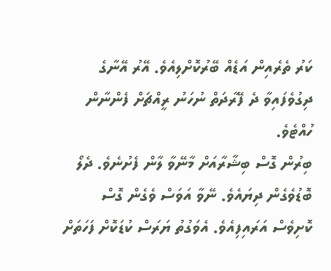ކަރު ތެރެއިން އަޑެއް ބޭރުކޮށްލިއެވެ. އޭރު އޭނާގެ ދިގުވެފައިވާ ދެ ފޭރާދަތް ނުހަނު ރީއްޗަށް ފެންނާން ހުއްޓެވެ.
ބިރުން ގޮސް ބިޝާރާއަށް މާނޭވާ ލާން ފެށުނެވެ. ދެލޯ ބޮޑުވެގެން ދިޔައެވެ. ނޭވާ އަވަސް ވެގެން ގޮސް ކޮށިވެސް އަރައިފިއެވެ. އެވަގުތު ޔަރަސް ކުޑަކޮށް ފަހަތަށް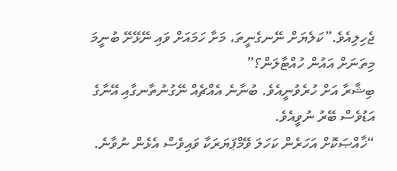ޖެހިލިއެވެ.”ކަލެޔަށް ނޭނގެނީތަ، މަށާ ހަމައަށް ވައި ނޭޅޭށޭ ބުނީމަ މިތަނަށް އައުން ހުއްޓާލަން؟”
ބިޝާރާ އަށް ހުރެވުނީއެވެ. ބުނާނެ އެއްޗެއް ނޭގުނުތާނގާއި އޭނާގެ އަޑުވެސް ބޭރު ނުވީއެވެ.
“ޚާއްޞަކޮށް އަހަރެން ކަހަލަ ވޭމްޕަޔަރަކާ ވައިވެސް އެޅެން ނުވާނެ.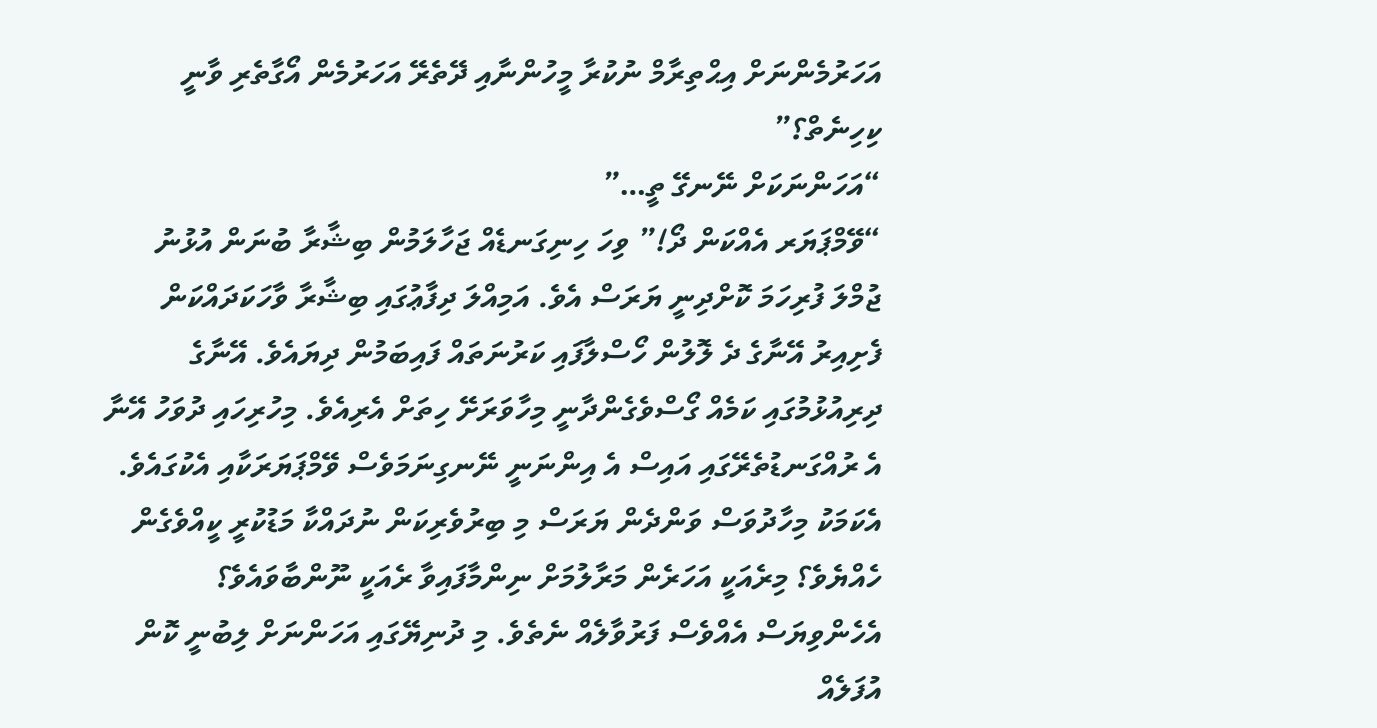އަހަރުމެންނަށް އިޙްތިރާމް ނުކުރާ މީހުންނާއި ދޭތެރޭ އަހަރުމެން އޯގާތެރި ވާނީ ކިހިނެތް؟”
“އަހަންނަކަށް ނޭނގޭ ތީ…”
“ވޭމްޕަޔަރ އެއްކަން ދޯ!” ވިހަ ހިނިގަނޑެއް ޖަހާލަމުން ބިޝާރާ ބުނަން އުޅުނު ޖުމްލަ ފުރިހަމަ ކޮށްދިނީ ޔަރަސް އެވެ. އަމިއްލަ ދިފާޢުގައި ބިޝާރާ ވާހަކަދައްކަން ފެށިއިރު އޭނާގެ ދެ ލޮލުން ހޯސްލާފައި ކަރުނަތައް ފައިބަމުން ދިޔައެވެ. އޭނާގެ ދިރިއުޅުމުގައި ކަމެއް ގޯސްވެގެންދާނީ މިހާވަރަށޭ ހިތަށް އެރިއެވެ. މިހުރިހައި ދުވަހު އޭނާ އެ ރުއްގަނޑުތެރޭގައި އައިސް އެ އިންނަނީ ނޭނގިނަމަވެސް ވޭމްޕަޔަރަކާއި އެކުގައެވެ.
އެކަމަކު މިހާދުވަސް ވަންދެން ޔަރަސް މި ބިރުވެރިކަން ނުދައްކާ މަޑުކުރީ ކީއްވެގެން ހެއްޔެވެ؟ މިރެއަކީ އަހަރެން މަރާލުމަށް ނިންމާފައިވާ ރެއަކީ ނޫންބާވައެވެ؟ އެހެންވިޔަސް އެއްވެސް ފަރުވާލެއް ނެތެވެ. މި ދުނިޔޭގައި އަހަންނަށް ލިބުނީ ކޮން އުފަލެއް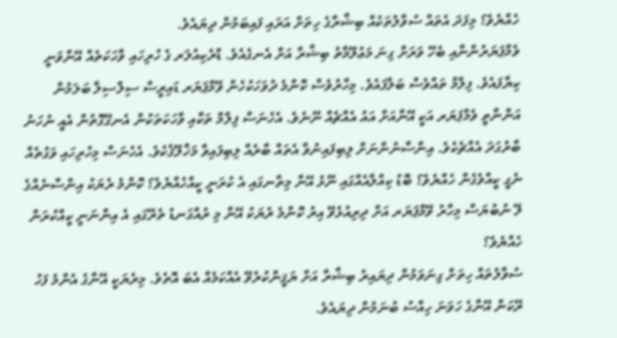ހެއްޔެވެ؟ މިފަދަ އެތައް ސުވާލުތަކެއް ބިޝާރާގެ ހިތަށް އަރައި ފައިބަމުން ދިޔައެވެ.
ވެމްޕަޔަރުންނާއި ބެހޭ ވަރަށް ގިނަ މަޢުލޫމާތު ބިޝާރާ އަށް އެނގެއެވެ. ޑްރެކިއުލަރ ގެ ހުރިހައި ވާހަކަތެއް އޭނާވަނީ ކިޔާފައެވެ. ފިލްމް ތައްވެސް ބަލާފައެވެ. މިހާރުވެސް ކޮންމެ ދުވަހަކުހެން ވޭމްޕަޔަރ ޑައިރީސް ސިލްސިލާ ބަލަމުން އަންނާތީ ވެމްޕަޔަރ އަކީ އޭނާއަށް އައު އެއްޗެއް ނޫނެވެ. އެހެނަސް ފިލްމް ތަކާއި ވާހަކަތަކުން އެނގޭގޮތުން އެއީ ނުހަނު ބާރުގަދަ އެއްޗެކެވެ. އިންސާނުންނަށް ލިބިފައިނުވާ އެތައް ބާރެއް ލިބިފައިވާ މަޚްލޫޤެކެވެ. އެހެނަސް މިހުރިހައި ވަގުތެއް ނެގީ ކީއްވެގެން ހެއްޔެވެ؟ ބޮޑު ކިއްލާއެއްގައި ނޫޅެ އޭނާ މިތާނގައި އެ ކުރަނީ ކީއްހެއްޔެވެ؟ ކޮންމެ ރެޔަކު އިންސާނެއްގެ ލޭ ނުބުޔަސް މިހާރު ވޭމްޕަޔަރ އަށް ދިރިއުޅެވޭ އިރު ކޮންމެ ރެޔަކު އޭނާ މި ރުއްގަނޑު ތެރޭގައި އެ އިންނަނީ ކީއްކުރަން ހެއްޔެވެ؟
ސުވާލުތައް ހިތަށް ގިނަވަމުން ދިޔައިރު ބިޝާރާ އަށް ޔަޤީންކުރެވޭ އެއްކަމެއް އެބަ އޮތެވެ. މިރެޔަކީ އޭނާގެ އެންމެ ފަހު ރޭކަން އޭނާގެ ހަވަނަ ހިއްސު ބުނަމުން ދިޔައެވެ.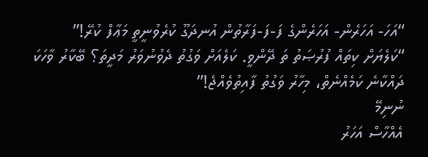“އަހަ- އަހަރެން- އަހަރެންގެ ފަ-ފަ-ފަރާތުން އުނދަގޫ ކުރެވުނީތީ މަޢާފް ކުރޭ!”
“ކަލެޔަށް ކިތައް ފުރުޞަތު ތަ ދޭންވީ. ކަލެއަށް ވަގުތު ދެވުނުވަރު މަދީތަ؟ ބޭކާރު ވާހަކަ ދައްކާނެ ކަމެއްނެތް، މިހާރު ވަގުތު ފާއިތުވެއްޖެ!”
ނުނިމޭ
އެއްހާސް އަހަރު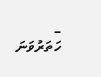– ހަތަރުވަނަ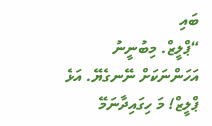ބައި
“ޕްލީޒް. މިބުނީނު އަހަންނަކަށް ނޭނގެޔޭ. އަޅެ ޕްލީޒް! މަ ހިގައިދާނަމޭ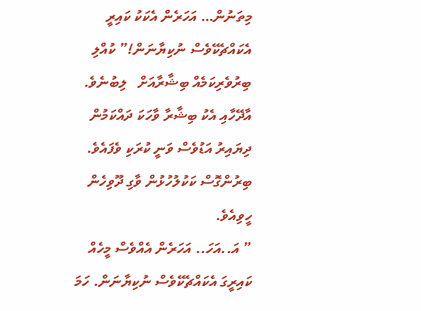މިތަނުން… އަހަރެން އެކަކު ކައިރީ އެކައްޗެކޭވެސް ނުކިޔާނަން!” ކުއްލި ބިރުވެރިކަމެއް ބިޝާރާއަށް   ލިބުނެވެ. އާދޭހާއި އެކު ބިޝާރާ ވާހަކަ ދައްކަމުން ދިޔައިރު އަޑުވެސް ވަނީ ކުރަކި ވެފައެވެ. ބިރުންގޮސް ކަކުލުހުޅުން ވާގި ދޫވިހެން ހީވިއެވެ.
” އަ..އަހަ.. އަހަރެން އެއްވެސް މީހެއް ކައިރީގަ އެކައްޗެކޭވެސް ނުކިޔާނަން. ހަމަ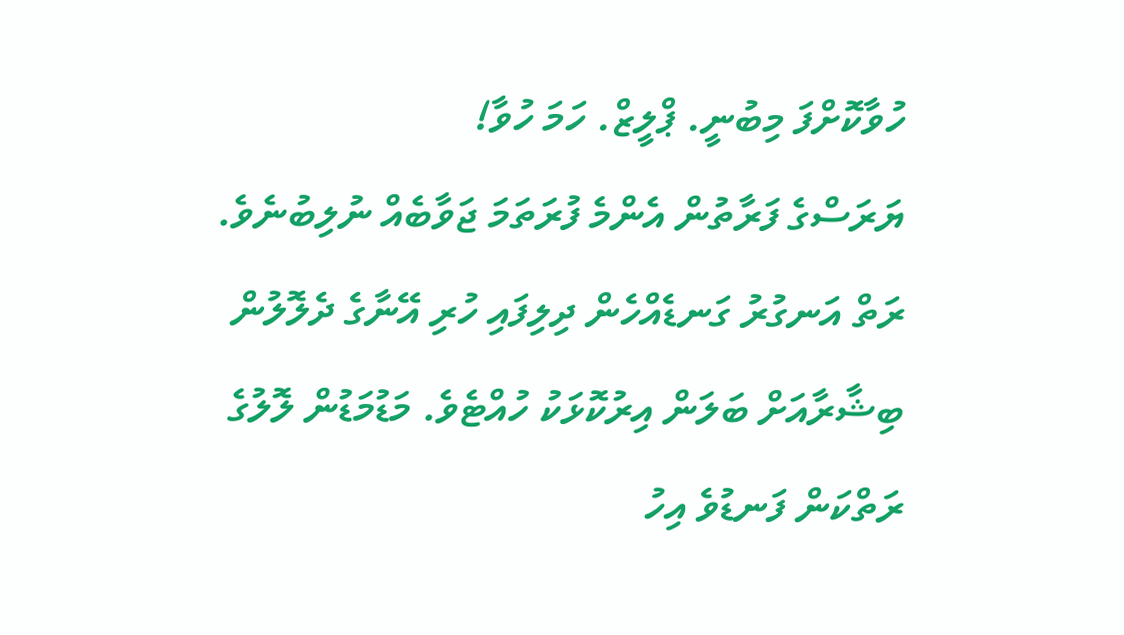ހުވާކޮށްފަ މިބުނީ. ޕްލީޒް. ހަމަ ހުވާ!
ޔަރަސްގެ ފަރާތުން އެންމެ ފުރަތަމަ ޖަވާބެއް ނުލިބުނެވެ. ރަތް އަނގުރު ގަނޑެއްހެން ދިލިފައި ހުރި އޭނާގެ ދެލޮލުން ބިޝާރާއަށް ބަލަން އިރުކޮޅަކު ހުއްޓެވެ. މަޑުމަޑުން ލޮލުގެ ރަތްކަން ފަނޑުވެ އިހު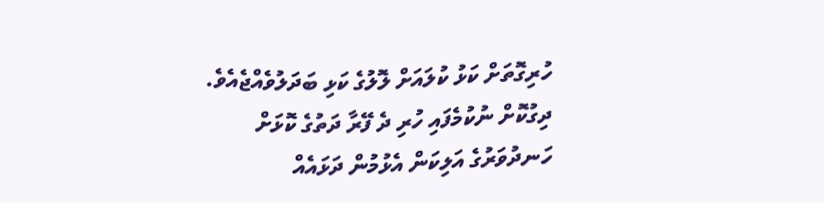ހުރިގޮތަށް ކަޅު ކުލައަށް ލޮލުގެ ކަޅި ބަދަލުވެއްޖެއެވެ. ދިގުކޮށް ނުކުމެފައި ހުރި ދެ ފޭރާ ދަތުގެ ކޮޅަށް ހަނދުވަރުގެ އަލިކަން އެޅުމުން ދަޅައެއް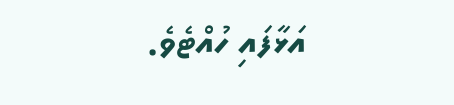އަޅާފައި ހުއްޓެވެ.